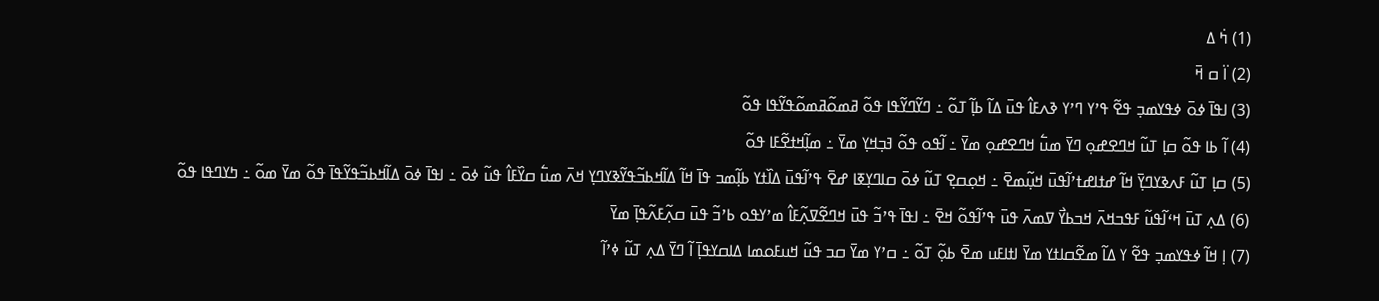(1) ߤ߭ ߡ
(2) ߊ߳ ߛ ߞ߫
(3) ߊߟߊ߫ ߦߋ߫ ߦߟߌߘߏ߲ ߟߐ߬ ߟߴߌ ߣߴߌ ߢߍߓߊ߮ ߟߎ߫ ߡߊ߬ ߕߊ߲߬ ߠߋ߬ ߸ ߣߌ߬ߣߌ߬ߟߊ ߟߋ߬ ߥߘߋ߬ߥߘߋ߬ߟߌ߬ߟߊ ߟߋ߬
(4) ߊ߬ ߕߊ ߟߋ߬ ߛߊ߲ ߠߎ߬ ߞߣߐߝߋ߲ ߣߌ߫ ߘߎ߱ ߞߣߐߝߋ߲ ߘߌ߫ ߸ ߊ߬ߟߋ ߟߋ߬ ߔߏ߲ߞߌ߲ ߘߌ߫ ߸ ߘߊ߲߬ߞߙߐ߬ߓߊ ߟߋ߬
(5) ߛߊ߲ ߠߎ߬ ߓߍߢߌߣߌ߲߫ ߞߊ߬ ߝߙߊߝߙߴߊ߬ߟߎ߫ ߞߎ߲߬ߘߐ߫ ߸ ߞߋ߲ߛߐ߲ ߠߎ߬ ߦߋ߫ ߛߊߣߌ߲ߧߊ ߝߐ߫ ߟߴߊ߬ߟߎ߫ ߡߊ߰ߙߌ ߕߊ߲߬ߘߏ ߟߊ߫ ߞߊ߬ ߡߊ߬ߞߕߏ߬ߟߌ߬ߢߌߣߌ߲ ߞߍ߫ ߘߎ߱ ߛߌ߰ߓߊ߮ ߟߎ߬ ߦߋ߫ ߸ ߊߟߊ߫ ߦߋ߫ ߡߊ߬ߞߕߏ߬ߟߌ߬ߟߊ߫ ߟߋ߬ ߘߌ߫ ߘߋ߬ ߸ ߤߌߣߟߊ ߟߋ߬
(6) ߡߍ߲ ߠߎ߫ ߞߵߊ߬ߟߎ߬ ߓߟߏߞߍ߫ ߞߏߕߌ߯ ߜߘߍ߫ ߟߎ߫ ߟߴߊ߬ߟߋ߬ ߞߐ߫ ߸ ߊߟߊ߫ ߟߴߏ߬ ߟߎ߫ ߞߣߐ߬ߜߍ߲߬ߓߊ߮ ߘߴߌߟߋ ߕߴߏ߬ ߟߎ߫ ߛߍ߲߬ߓߍ߬ߟߊ߲߫ ߘߌ߫
(7) ߊ߲ ߞߊ߬ ߦߟߌߘߏ߲ ߟߐ߬ ߌ ߡߊ߬ ߘߐ߬ߛߊߙߌ ߘߌ߫ ߊߙߊߓߎ ߘߐ߫ ߕߋ߲߬ ߠߋ߬ ߸ ߛߴߌ ߘߌ߫ ߛߏ ߟߎ߬ ߞߎߓߋߘߊ ߡߊߛߌߟߊ߲߫ ߊ߬ ߣߌ߫ ߡߍ߲ ߠߎ߬ ߦߴߊ߬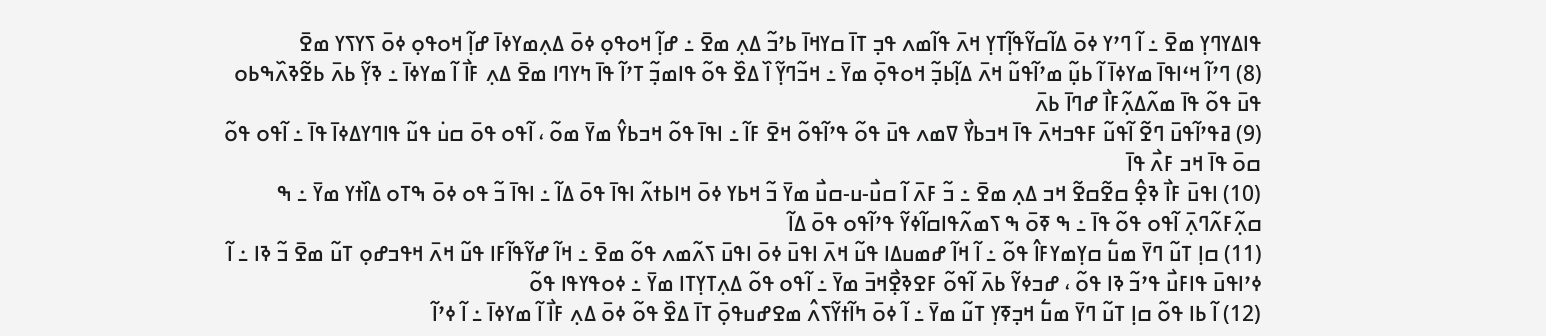ߟߊߡߌߣߌ߲ ߘߐ߫ ߸ ߊ߬ ߣߴߌ ߦߋ߫ ߡߊ߬ߛߌ߬ߟߊ߲߬ߠߌ߲ ߞߍ߫ ߟߊ߬ߘߍ ߟߏ߲ ߠߊ߫ ߛߌߞߊ߫ ߕߴߏ߬ ߡߍ߲ ߘߐ߫ ߸ ߝߊ߲߬ ߞߋߟߋ߲ ߦߋ߫ ߡߍ߲ߘߌߦߊ߫ ߝߊ߲߬ ߞߋߟߋ߲ ߦߋ߫ ߖߌߖߌ ߘߐ߫
(8) ߣߴߊ߬ ߞߵߊߟߊ߫ ߘߌߦߊ߫ ߊ߬ ߕߎ߲߬ ߘߴߊ߬ߟߎ߬ ߞߍ߫ ߡߊ߲߬ߕߏ߲߬ ߞߋߟߋ߲߫ ߘߌ߫ ߸ ߞߏ߬ߣߌ߲߬ ߊ߰ ߡߐ߰ ߟߋ߬ ߟߊߘߏ߲߬ ߠߴߊ߬ ߟߊ߫ ߤߌߣߊ ߘߐ߫ ߡߍ߲ ߓߊ߯ ߊ߬ ߘߌߦߊ߫ ߸ ߢߌ߲߬ ߕߍ߫ ߕߐ߬ߢߍ߰ߒߕߋ ߟߎ߫ ߟߋ߬ ߟߊ߫ ߘߍ߬ߡߍ߲߬ߓߊ߯ ߝߣߊ߫ ߕߍ߫
(9) ߥߟߴߊ߬ߟߎ߫ ߣߐ߬ ߊ߬ߟߎ߬ ߓߟߏߞߍ߫ ߟߊ߫ ߞߏߕߌ߯ ߜߘߍ ߟߎ߫ ߟߋ߬ ߟߴߊ߬ߟߋ߬ ߞߐ߫ ߓߊ߬ ߸ ߊߟߊ߫ ߟߋ߬ ߞߏߕߌ߮ ߘߌ߫ ߘߋ߬ ، ߊ߬ߟߋ ߟߋ߫ ߛߎ߭ ߟߎ߬ ߟߊߣߌߡߦߊ߫ ߟߊ߫ ߸ ߊ߬ߟߋ ߟߋ߬ ߛߋ߫ ߟߊ߫ ߞߏ ߓߍ߯ ߟߊ߫
(10) ߊߟߎ߫ ߓߊ߯ ߢߐ߲߮ ߛߐ߬ߛߐ߬ ߞߏ ߡߍ߲ ߘߐ߫ ߸ ߏ߬ ߓߍ߫ ߊ߬ ߛߎ߯-ߎ-ߛߎ߯ ߘߌ߫ ߏ߬ ߞߕߌ ߦߋ߫ ߞߊߕߙߍ߬ ߊߟߊ߫ ߟߋ߫ ߡߊ߬ ߸ ߊߟߊ߫ ߏ߬ ߟߋ ߦߋ߫ ߒߠߋ ߡߊ߰ߙߌ ߘߌ߫ ߸ ߒ ߛߍ߲߬ߓߍ߬ߣߍ߲߫ ߊ߬ߟߋ ߟߋ߬ ߟߊ߫ ߸ ߒ ߧߋ߫ ߒ ߖߘߍ߬ߟߊߛߊ߬ߦߌ߬ ߟߴߊ߬ߟߋ ߟߋ߫ ߡߊ߬
(11) ߛߊ߲ ߠߎ߬ ߣߌ߫ ߘߎ߱ ߛߌ߲ߘߌߓߊ߮ ߟߋ߬ ߸ ߊ߬ ߞߊ߬ ߝߘߎߡߊ ߟߎ߬ ߞߍ߫ ߊߟߎ߫ ߦߋ߫ ߊߟߎ߫ ߖߍ߬ߘߍ ߟߋ߬ ߘߐ߫ ߸ ߞߊ߬ ߝߌ߬ߟߊ߬ߓߊ ߟߎ߬ ߞߍ߫ ߞߟߏߝߋ߲ ߠߎ߬ ߘߐ߫ ߏ߬ ߢߊ ߸ ߊ߬ ߦߴߊߟߎ߫ ߟߊߓߎ߯ ߟߴߏ߬ ߢߊ ߟߋ߬ ، ߝߏߦߌ߬ ߕߍ߫ ߊ߬ߟߋ߬ ߓߐߢߐ߲߯ߞߏ߫ ߘߌ߫ ߸ ߊ߬ߟߋ ߟߋ߬ ߡߍ߲ߠߌ߲ߠߊ ߘߌ߫ ߸ ߦߋߟߌߟߊ ߟߋ߬
(12) ߊ߬ ߕߊ ߟߋ߬ ߛߊ߲ ߠߎ߬ ߣߌ߫ ߘߎ߱ ߞߏ߲ߧߌ߲ ߠߎ߬ ߘߌ߫ ߸ ߊ߬ ߦߋ߫ ߤߊ߬ߙߌ߬ߖߍ߮ ߘߐߝߎߟߋ߲߫ ߠߊ߫ ߡߐ߰ ߟߋ߬ ߦߋ߫ ߡߍ߲ ߓߊ߯ ߊ߬ ߘߌߦߊ߫ ߸ ߊ߬ ߦߴߊ߬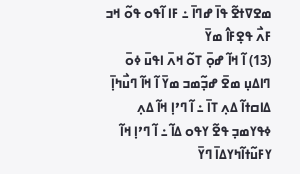ߘߐߜߙߐ߬ ߟߊ߫ ߝߣߊ߫ ߸ ߓߊ ߊ߬ߟߋ ߟߋ߬ ߞߏ ߓߍ߯ ߟߐ߲ߓߊ߮ ߘߌ߫
(13) ߊ߬ ߞߊ߬ ߝߋ߲߫ ߠߋ߬ ߞߍ߫ ߊߟߎ߫ ߦߋ߫ ߣߊߡߎ߲ ߘߐ߫ ߝߏ߲߬ߘߏ ߘߌ߫ ߊ߬ ߞߊ߬ ߣߎ߯ߤߊ߲߫ ߡߊߛߙߊ߬ ߡߍ߲ ߠߊ߫ ߸ ߊ߬ ߣߴߊ߲ ߞߊ߬ ߡߍ߲ ߦߟߌߘߏ߲ ߟߐ߬ ߌߟߋ ߡߊ߬ ߸ ߊ߬ ߣߴߊ߲ ߞߊ߬ ߌߓߎ߬ߙߊ߬ߤߌߡߊ߫ ߣߌ߫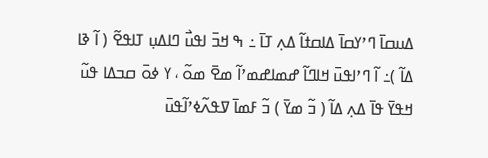ߡߎߛߊ߫ ߣߴߌߛߊ߫ ߡߊߛߙߊ߬ ߡߍ߲ ߠߊ߫ ߸ ߒ ߞߏ߫ ߊߟߎ߯ ߣߊߡߎ߲ ߠߊߟߐ߬ ( ߊ߬ ߢߊ ߡߊ߬ )߸ ߊ߬ ߣߴߊߟߎ߫ ߞߊߣߊ߬ ߝߘߊߝߘߴߊ߬ ߘߐ߫ ߘߋ߬ ، ߌ ߦߋ߫ ߛߏߡߊ ߟߎ߬ ߞߟߌ߫ ߟߊ߫ ߡߍ߲ ߡߊ߬ ( ߏ߬ ߘߌ߫ ) ߏ߬ ߓߘߊ߫ ߜߟߍ߬ߦߴߊ߬ߟߎ߫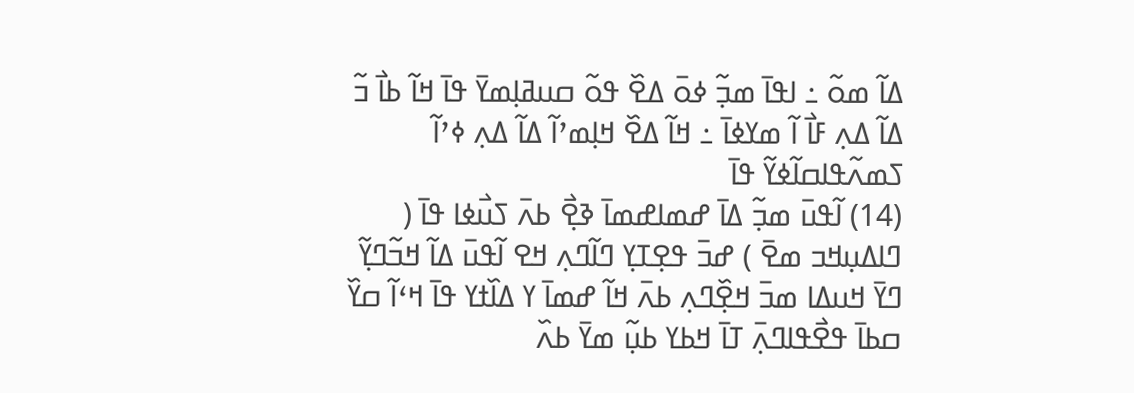ߡߊ߬ ߘߋ߬ ߸ ߊߟߊ߫ ߘߏ߲߬ ߦߋ߫ ߡߐ߰ ߟߋ߬ ߛߎߥߊ߲ߘߌ߫ ߟߊ߫ ߞߊ߬ ߕߊ߯ ߏ߬ ߡߊ߬ ߡߍ߲ ߓߊ߯ ߊ߬ ߘߌߦߊ߫ ߸ ߞߊ߬ ߡߐ߰ ߞߊ߲ߘߴߊ߬ ߡߊ߬ ߡߍ߲ ߦߴߊ߬ ߖߘߍ߬ߟߊߛߊ߬ߦߌ߬ ߟߊ߫
(14) ߊ߬ߟߎ߫ ߘߏ߲߬ ߡߊ߫ ߝߘߊߝߘߊ߫ ߢߐ߲߯ ߕߍ߫ ߖߎ߯ߦߊ ߟߊ߫ ( ߣߊߡߎ߲ߞߏ ߘߐ߫ ) ߝߏ߫ ߟߐ߲ߠߌ߲ ߣߊ߬ߣߍ߲ ߞߐ ߊ߬ߟߎ߫ ߡߊ߬ ߞߏ߬ߣߌ߲߬ ߣߌ߫ ߞߎߡߊ ߘߏ߫ ߞߐ߲߰ߣߍ߲ ߕߍ߫ ߞߊ߬ ߝߘߊ߫ ߌ ߡߊ߰ߙߌ ߟߊ߫ ߞߵߊ߬ ߛߌ߰ ߛߕߊ߫ ߟߐ߯ߟߊߣߍ߲߫ ߠߊ߫ ߞߕߌ ߕߎ߲߬ ߘߌ߫ ߕߍ߰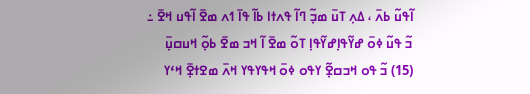ߊ߬ߟߎ߬ ߕߍ߫ ، ߡߍ߲ ߠߎ߫ ߘߏ߲߬ ߣߊ߬ ߟߍߙߊ ߕߊ߬ ߟߊ߫ ߗߍ ߘߐ߫ ߊ߬ߟߎ ߞߐ߫ ߸ ߏ߬ ߟߎ߬ ߦߋ߫ ߝߌ߬ߟߊ߲ߝߌ߬ߟߊ߲ ߠߋ߬ ߘߐ߫ ߊ߬ ߞߏ ߘߐ߫ ߕߋ߲߬ ߞߎߛߎ߲߫
(15) ߏ߬ ߟߋ ߞߏߛߐ߲߬ ߌߟߋ ߦߋ߫ ߞߟߌߟߌ ߞߍ߫ ߘߐߙߐ߲߫ ߞߵߌ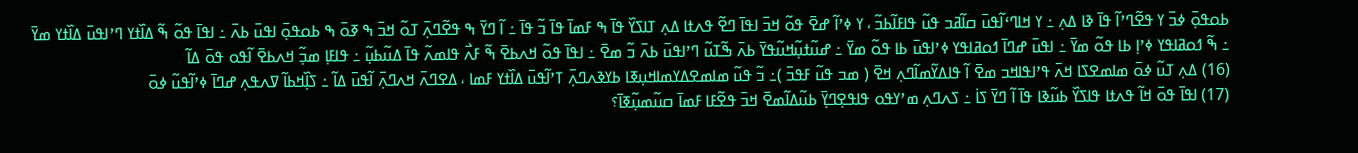ߕߋߟߋ߲߫ ߦߏ߫ ߌ ߟߐ߬ߣߴߊ߬ ߟߊ߫ ߢߊ ߡߍ߲ ߸ ߌ ߞߊߣߵߊ߬ߟߎ߫ ߛߊ߬ߥߏ ߟߎ߬ ߟߊߓߊ߬ߕߏ߬ ، ߌ ߦߴߊ߬ ߝߐ߫ ߟߋ߬ ߞߏ߫ ߊߟߊ߫ ߣߐ߬ ߟߍߙߊ ߡߍ߲ ߠߊߖߌ߰ ߟߊ߫ ߒ ߓߘߊ߫ ߟߊ߫ ߏ߬ ߟߊ߫ ߸ ߊ߬ ߣߌ߫ ߒ ߟߐ߬ߣߍ߲߫ ߠߋ߬ ߞߏ߫ ߒ ߧߋ߫ ߒ ߕߋߟߋ߲߫ ߊߟߎ߫ ߕߍ߫ ߸ ߊߟߊ߫ ߟߋ߬ ߒ߬ ߡߊ߰ߙߌ ߣߴߊߟߎ߫ ߡߊ߰ߙߌ ߘߌ߫ ߸ ߒ߬ ߗߋߥߊߟߌ ߦߴߊ߲ ߕߊ ߟߋ߬ ߘߌ߫ ߸ ߊߟߎ߫ ߝߣߊ߫ ߗߋߥߊߟߌ ߦߴߊߟߎ߫ ߕߊ ߟߋ߬ ߘߌ߫ ߸ ߝߎ߬ߙߎ߲߬ߞߎ߬ߟߌ߫ ߕߍ߫ ߒ߬ߠߎ߬ ߣߴߊߟߎ߫ ߕߍ߫ ߏ߬ ߘߐ߫ ߸ ߊߟߊ߫ ߟߋ߬ ߞߍߕߐ߫ ߒ߬ ߓߍ߯ ߟߊߘߍ߬ ߟߊ߫ ߡߎ߬ߕߎ߲߬ ߸ ߟߊߓߊ߲ ߘߏ߲߬ ߞߍߕߐ߫ ߊ߬ߟߋ ߟߋ߫ ߡߊ߬
(16) ߡߍ߲ ߠߎ߬ ߦߋ߫ ߘߊߘߐߖߊ ߞߍ߫ ߟߴߊߟߊߞߏ ߘߐ߫ ߊ߬ ߟߊߡߌ߬ߘߊ߬ߣߍ߲ ߞߐ߫ ( ߘߏ ߟߎ߬ ߓߟߏ߫ )߸ ߏ߬ ߟߎ߬ ߘߊߘߐߡߌߘߊߞߎ߲ߧߊ ߕߌߢߍߣߍ߲߫ ߠߴߊ߬ߟߎ߫ ߡߊ߰ߙߌ ߓߘߊ ، ߡߐߣߍ߫ ߞߍߣߍ߲߫ ߊ߬ߟߎ߫ ߡߊ߬ ߸ ߖߊ߲߰ߞߕߊ߬ ߜߍߟߍ߲ ߝߣߊ߫ ߦߴߊ߬ߟߎ߬ ߦߋ߫
(17) ߊߟߊ߫ ߟߋ߫ ߞߊ߬ ߟߍߙߊ ߟߊߖߌ߰ ߕߎ߬ߢߊ ߟߊ߫ ߊ߬ ߣߌ߫ ߖߊ߭ ߸ ߖߍߣߍ߲ ߘߴߌߟߋ ߟߊߟߐ߲ߣߌ߲߫ ߕߎ߬ߡߊ߬ߘߐ߫ ߞߏ߫ ߟߐ߬ߓߊ ߓߘߊ߫ ߛߎ߬ߘߎ߲߬ߧߊ߫؟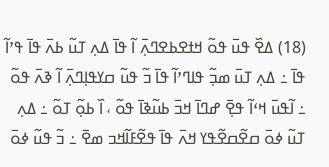(18) ߡߐ߰ ߟߎ߫ ߟߋ߬ ߞߙߐߕߐߣߍ߲߫ ߊ߬ ߟߊ߫ ߡߍ߲ ߠߎ߬ ߕߍ߫ ߟߊ߫ ߟߴߊ߬ ߟߊ߫ ߸ ߡߍ߲ ߠߎ߫ ߘߏ߲߬ ߟߊߣߴߊ߬ ߟߊ߫ ߏ߬ ߟߎ߬ ߛߌߟߊ߲ߣߍ߲߫ ߊ߬ ߢߍ߫ ߟߋ߬ ߸ ߊ߬ߟߎ߫ ߞߵߊ߬ ߟߐ߲߫ ߝߣߊ߫ ߞߏ߫ ߕߎ߬ߢߊ߫ ߟߋ߬ ، ߊ߰ ߕߋ߲߬ ߠߋ߬ ߸ ߡߍ߲ ߠߎ߬ ߦߋ߫ ߛߐ߬ߛߐ߬ߟߌ ߞߍ߫ ߟߊ߫ ߟߐ߬ߓߊ߬ߞߏ ߘߐ߫ ߸ ߏ߬ ߟߎ߬ ߦߋ߫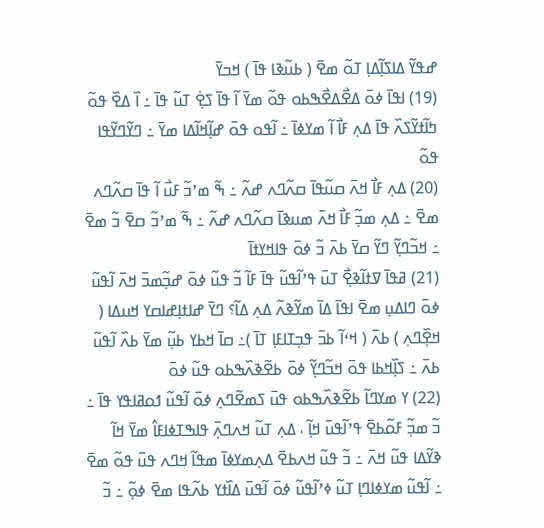ߝߟߌ߬ ߡߊߖߊ߲߬ߡߊ߲ ߠߋ߬ ߘߐ߫ ( ߕߎ߬ߢߊ ߟߊ߫ ) ߞߏߌ߫
(19) ߊߟߊ߫ ߦߋ߫ ߡߐ߯ߡߐ߯ߒߕߋ ߟߋ߬ ߘߌ߫ ߊ߬ ߟߊ߫ ߖߐ߲߭ ߠߎ߬ ߟߊ߫ ߸ ߊ߰ ߡߐ߰ ߟߋ߬ ߤߊ߬ߙߌ߬ߖߍ߰ ߟߊ߫ ߡߍ߲ ߓߊ߯ ߊ߬ ߘߌߦߊ߫ ߸ ߊ߬ߟߋ ߟߋ߫ ߝߊ߲߬ߞߊ߬ߡߊ ߘߌ߫ ߸ ߣߌ߬ߣߌ߬ߟߊ ߟߋ߬
(20) ߡߍ߲ ߓߊ߯ ߞߍ߫ ߛߎ߬ߟߊ߫ ߛߍ߬ߣߍ ߝߍ߬ ߸ ߒ߬ ߘߴߏ߬ ߓߎ߯ ߊ߬ ߟߊ߫ ߛߍ߬ߣߍ ߘߐ߫ ߸ ߡߍ߲ ߘߏ߲߬ ߓߊ߯ ߞߍ߫ ߘߎߢߊ߫ ߛߍ߬ߣߍ ߝߍ߬ ߸ ߒ߬ ߘߴߏ߬ ߛߐ߫ ߏ߬ ߘߐ߫ ߸ ߞߏ߬ߣߌ߲߬ ߣߌ߬ ߛߌ߫ ߕߍ߫ ߏ߬ ߦߋ߫ ߟߊߞߌߙߊ߫
(21) ߥߟߊ߫ ߜߙߊ߬ߢߐ߲߯ ߠߎ߫ ߟߴߊ߬ߟߎ߬ ߟߊ߫ ߓߊ߬ ߏ߬ ߟߎ߬ ߦߋ߫ ߝߏ߲߬ߘߏ߫ ߞߍ߫ ߊ߬ߟߎ߬ ߦߋ߫ ߣߊߡߎ߲ ߘߐ߫ ߊߟߊ߫ ߡߊ߫ ߘߌ߬ߢߍ߬ ߡߍ߲ ߡߊ߬؟ ߣߌ߫ ߝߊߙߊ߲ߝߊߛߌ ߞߎߡߊ ( ߞߐ߲߰ߣߍ߲ ) ߕߍ߫ ( ߞߵߊ߬ ߕߏ߫ ߟߏ߲ߠߊߓߊ߲ ߠߊ߫ )߸ ߛߊ߫ ߞߕߌ ߕߎ߲߬ ߘߌ߫ ߕߍ߰ ߊ߬ߟߎ߬ ߕߍ߫ ߸ ߖߊ߲߰ߞߕߊ ߟߋ߫ ߞߏ߬ߣߌ߲߬ ߦߋ߫ ߕߐ߬ߢߍ߰ߒߕߋ ߟߎ߬ ߦߋ߫
(22) ߌ ߘߌߣߊ߬ ߕߐ߬ߢߍ߰ߒߕߋ ߟߎ߫ ߖߘߐ߬ߣߍ߲ ߦߋ߫ ߊ߬ߟߎ߬ ߗߋߥߊߟߌ ߟߊ߫ ߸ ߏ߬ ߘߏ߲߬ ߓߋ߬ߕߐ߫ ߟߴߊ߬ߟߎ߫ ߞߊ߲߬ ، ߡߍ߲ ߠߎ߬ ߞߍߣߍ߲߫ ߟߊߒߠߦߊߓߊ߮ ߘߌ߫ ߞߊ߬ ߢߌ߬ߡߊ ߟߎ߬ ߞߍ߫ ߸ ߏ߬ ߟߎ߬ ߞߍߕߐ߫ ߡߍ߲ߘߌߦߊ߫ ߘߟߊ߬ ߞߣߍ ߟߎ߫ ߟߋ߬ ߘߐ߫ ߸ ߊ߬ߟߎ߬ ߘߌߦߊߣߊ߲ ߠߎ߬ ߦߴߊ߬ߟߎ߬ ߦߋ߫ ߊ߬ߟߎ߫ ߡߊ߰ߙߌ ߕߍ߬ߟߊ ߘߐ߫ ߦߋ߲߬ ߸ ߏ߬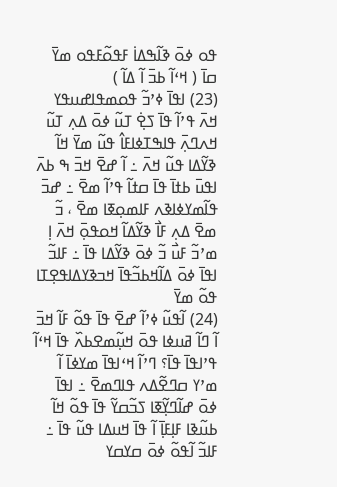ߟߋ ߦߋ߫ ߢߊ߬ߒߡߊ߭ ߓߟߋ߬ߓߟߋ ߘߌ߫ ߛߊ߫ ( ߞߵߊ߬ ߕߏ߫ ߊ߬ ߡߊ߬ )
(23) ߊߟߊ߫ ߦߴߏ߬ ߟߋߘߟߊߝߎߟߌ ߞߍ߫ ߟߴߊ߬ ߟߊ߫ ߖߐ߲߭ ߠߎ߬ ߦߋ߫ ߡߍ߲ ߠߎ߬ ߞߍߣߍ߲߫ ߟߊߒߠߦߊߓߊ߮ ߟߎ߬ ߘߌ߫ ߞߊ߬ ߢߌ߬ߡߊ ߟߎ߬ ߞߍ߫ ߸ ߊ߬ ߝߐ߫ ߞߏ߫ ߒ ߕߍ߫ ߊߟߎ߫ ߕߙߊ߫ ߟߊ߫ ߛߙߊ߬ ߟߴߊ߬ ߘߐ߫ ߸ ߝߏ߫ ߟߊ߬ߘߌߦߊߢߍ ߓߊߘߋ߲ߧߊ ߘߐ߫ ، ߏ߬ ߘߐ߫ ߡߍ߲ ߓߊ߯ ߢߌ߬ߡߊ߬ ߞߋߟߋ߲߫ ߞߍ߫ ߊ߲ ߘߴߏ߬ ߓߎ߯ ߏ߬ ߦߋ߫ ߢߌ߬ߡߊ ߟߊ߫ ߸ ߓߊߏ߬ ߊߟߊ߫ ߦߋ߫ ߡߊ߬ߞߕߏ߬ߟߊ߫ ߞߏߢߌߡߊߟߐ߲ߠߊ ߟߋ߬ ߘߌ߫
(24) ߊ߬ߟߎ߬ ߦߴߊ߬ ߝߐ߫ ߟߊ߫ ߟߋ߬ ߓߊ߬ ߞߏ߫ ߊ߬ ߣߊ߬ ߥߎߦߊ ߟߋ߫ ߞߎ߲߬ߘߐߕߍ߰ ߟߊ߫ ߞߵߊ߬ ߟߴߊߟߊ߫ ߟߊ߫؟ ߣߴߊ߬ ߞߵߊߟߊ߫ ߘߌߦߊ߫ ߊ߬ ߘߴߌ ߛߣߐ߬ߡߍ ߟߊߣߘߐ߫ ߸ ߊߟߊ߫ ߦߋ߫ ߝߊ߬ߣߌ߲߬ߧߊ ߖߏ߬ߛߌ߬ ߟߊ߫ ߟߋ߬ ߞߊ߬ ߕߎ߬ߢߊ ߓߊ߲ߓߊ߲߫ ߊ߬ ߟߊ߫ ߞߎߡߊ ߟߎ߬ ߟߊ߫ ߸ ߓߊߏ߬ ߊ߬ߟߋ߬ ߦߋ߫ ߛߌߛߌ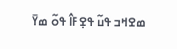ߘߐߞߏ ߟߎ߬ ߟߐ߲ߓߊ߮ ߟߋ߬ ߘߌ߫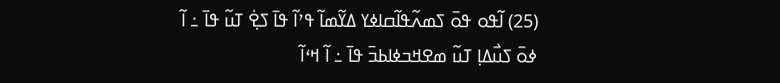(25) ߊ߬ߟߋ ߟߋ߫ ߖߘߍ߬ߟߊ߬ߛߊߦߌ ߡߌ߬ߘߊ߬ ߟߴߊ߬ ߟߊ߫ ߖߐ߲߭ ߠߎ߬ ߟߊ߫ ߸ ߊ߬ ߦߋ߫ ߖߎ߯ߡߊ߲ ߠߎ߬ ߘߐߞߏߦߊߕߏ߫ ߟߊ߫ ߸ ߊ߬ ߞߵߊ߬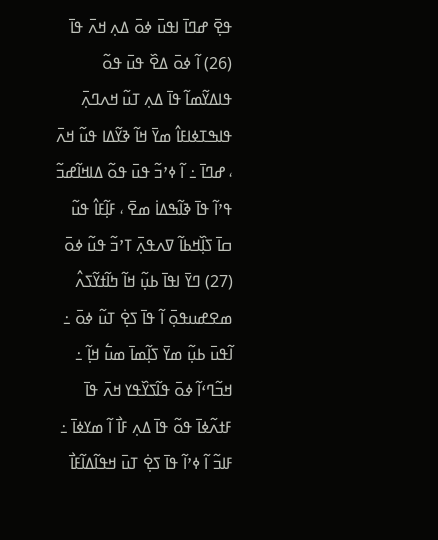ߟߐ߲߫ ߝߣߊ߫ ߊߟߎ߫ ߦߋ߫ ߡߍ߲ ߞߍ߫ ߟߊ߫
(26) ߊ߬ ߦߋ߫ ߡߐ߰ ߟߎ߫ ߟߋ߬ ߟߊߡߌ߬ߘߊ߬ ߟߊ߫ ߡߍ߲ ߠߎ߬ ߞߍߣߍ߲߫ ߟߊߒߠߦߊߓߊ߮ ߘߌ߫ ߞߊ߬ ߢߌ߬ߡߊ ߟߎ߬ ߞߍ߫ ، ߝߣߊ߫ ߸ ߊ߬ ߦߴߏ߬ ߟߎ߫ ߟߋ߬ ߡߊߞߊ߬ߝߏ߬ ߟߴߊ߬ ߟߊ߫ ߢߊ߬ߒߡߊ߭ ߘߐ߫ ، ߓߊ߲߬ߓߊ߮ ߟߎ߬ ߛߊ߫ ߖߊ߲߰ߞߕߊ߬ ߜߍߟߍ߲߫ ߠߴߏ߬ ߟߎ߬ ߦߋ߫
(27) ߣߌ߫ ߊߟߊ߫ ߕߎ߲߬ ߞߊ߬ ߤߊ߬ߙߌ߬ߖߍ߮ ߘߐߝߎߟߋ߲߫ ߊ߬ ߟߊ߫ ߖߐ߲߭ ߠߎ߬ ߦߋ߫ ߸ ߊ߬ߟߎ߫ ߕߎ߲߬ ߘߌ߫ ߖߊ߲߬ߘߊ߫ ߘߎ߱ ߞߊ߲߬ ߸ ߞߏ߬ߣߵߊ߬ ߦߋ߫ ߟߊ߬ߖߌ߰ߟߌ ߞߍ߫ ߟߊ߫ ߓߙߍ߬ߦߊ߫ ߟߋ߬ ߟߊ߫ ߡߍ߲ ߓߊ߯ ߊ߬ ߘߌߦߊ߫ ߸ ߓߊߏ߬ ߊ߬ ߦߴߊ߬ ߟߊ߫ ߖߐ߲߭ ߠߎ߫ ߞߟߊ߬ߡߊ߬ߓߊ߯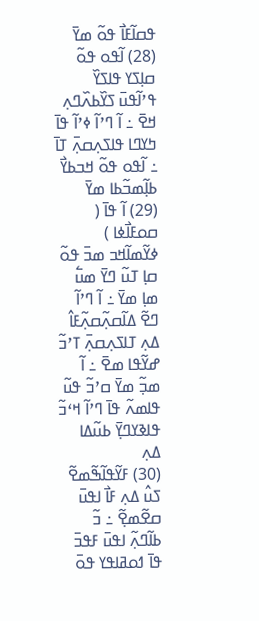ߟߛߊ߬ߓߊ߯ ߟߋ߬ ߘߌ߫
(28) ߊ߬ߟߋ ߟߋ߬ ߛߊ߲ߖߌ ߟߊߖߌ߰ ߟߴߊ߬ߟߎ߫ ߖߌ߰ߕߍ߰ߣߍ߲ ߞߐ߫ ߸ ߊ߬ ߣߴߊ߬ ߦߴߊ߬ ߟߊ߫ ߤߌߣߊ ߟߊߖߍ߲ߛߍ߲߫ ߠߊ߫ ߸ ߊ߬ߟߋ ߟߋ߬ ߞߏߕߌ߯ ߕߊ߲߬ߘߏ߬ߕߊ ߘߌ߫
(29) ߊ߬ ߟߊ߫ ( ߛߋߓߊ߯ߦߊ ) ߦߌ߬ߘߊ߬ߞߏ ߘߏ߫ ߟߋ߬ ߛߊ߲ ߠߎ߬ ߣߌ߫ ߘߎ߱ ߘߊ߲ ߘߌ߫ ߸ ߊ߬ ߣߴߊ߬ ߣߐ߬ ߡߊ߬ߛߍ߲߬ߛߍ߲߬ߓߊ߮ ߡߍ߲ ߠߊߖߍ߲ߛߍ߲߫ ߠߴߏ߬ ߝߌ߬ߟߊ ߘߐ߫ ߸ ߊ߬ ߘߏ߲߬ ߘߌ߫ ߛߴߏ߬ ߟߎ߬ ߟߊߘߍ߬ ߟߊ߫ ߣߴߊ߬ ߞߵߏ߬ ߟߊߢߌߣߌ߲߫ ߕߎ߬ߡߊ ߡߍ߲
(30) ߓߌ߬ߟߊ߬ߒ߬ߘߐ߬ ߖߎ߮ ߡߍ߲ ߓߊ߯ ߊߟߎ߫ ߛߐ߬ߘߐ߲߬ ߸ ߏ߬ ߕߊ߬ߣߍ߲߬ ߊߟߎ߫ ߓߟߏ߫ ߟߊ߫ ߗߋߥߊߟߌ ߟߋ߫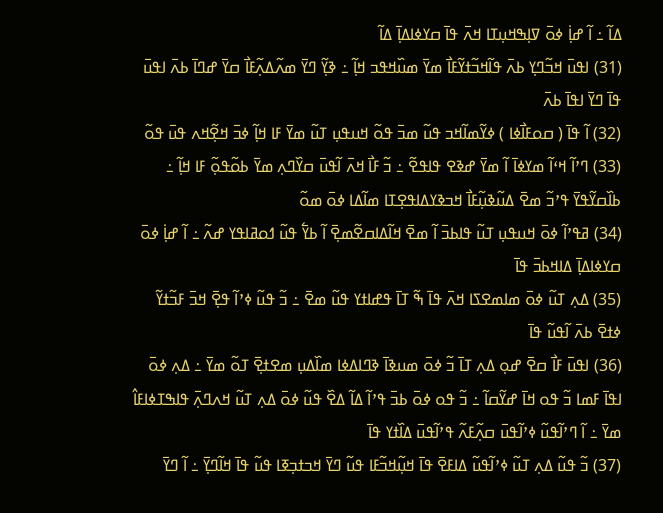ߡߊ߬ ߸ ߊ߬ ߝߊ߲߭ ߦߋ߫ ߜߊ߲ߒߞߎ߲ߠߊ ߞߍ߫ ߟߊ߫ ߛߌߦߊߡߊ߲߫ ߡߊ߬
(31) ߊߟߎ߫ ߞߏ߬ߣߌ߲ ߕߍ߫ ߟߊ߬ߞߏ߬ߙߌ߬ߓߊ߯ ߘߌ߫ ߘߎ߰ߞߟߏ ߞߊ߲߬ ߸ ߢߌ߲߬ ߣߌ߫ ߘߍ߬ߡߍ߲߬ߓߊ߯ ߛߌ߫ ߝߣߊ߫ ߕߍ߫ ߊߟߎ߫ ߟߊ߫ ߣߌ߫ ߊߟߊ߫ ߕߍ߫
(32) ߊ߬ ߟߊ߫ ( ߛߋߓߊ߯ߦߊ ) ߦߌ߬ߘߊ߬ߞߏ ߟߎ߬ ߘߏ߫ ߟߋ߬ ߞߎߟߎ߲ ߠߎ߬ ߘߌ߫ ߓߊ ߞߊ߲߬ ߦߏ߫ ߞߐ߲߬ߞߍ ߟߎ߫ ߟߋ߬
(33) ߣߴߊ߬ ߞߵߊ߬ ߘߌߦߊ߫ ߊ߬ ߘߌ߫ ߝߢߐ ߟߊߟߐ߬ ߸ ߏ߬ ߓߊ߯ ߞߍ߫ ߊ߬ߟߎ߫ ߛߌ߰ߣߍ߲ ߘߌ߫ ߕߋ߬ߟߋ߲߬ ߓߊ ߞߊ߲߬ ߸ ߕߊ߰ߛߌ߬ߟߌ߫ ߟߴߏ߬ ߘߐ߫ ߡߎ߬ߢߎ߲߬ߓߊ߯ ߞߏߢߌߡߊߟߐ߲ߠߊ ߘߊ߬ߡߊ ߦߋ߫ ߘߋ߬
(34) ߥߟߴߊ߬ ߦߋ߫ ߞߎߟߎ߲ ߠߎ߬ ߟߊߕߏ߫ ߊ߬ ߘߐ߫ ߞߊ߬ߡߊߛߐ߬ߘߐ߲߫ ߊ߬ ߕߌ߱ ߟߎ߬ ߗߋߥߊߟߌ ߝߍ߬ ߸ ߊ߬ ߝߊ߲߭ ߦߋ߫ ߛߌߦߊߡߊ߲߫ ߡߊߞߕߏ߫ ߟߊ߫
(35) ߡߍ߲ ߠߎ߬ ߦߋ߫ ߘߊߘߐߖߊ ߞߍ߫ ߟߊ߫ ߒ߬ ߠߊ߫ ߟߝߊߙߌ ߟߎ߬ ߘߐ߫ ߸ ߏ߬ ߟߎ߬ ߦߴߊ߬ ߟߐ߲߫ ߞߏ߫ ߓߏ߬ߙߌ߬ ߦߙߐ߫ ߕߍ߫ ߊ߬ߟߎ߬ ߟߊ߫
(36) ߊߟߎ߫ ߓߊ߯ ߛߐ߫ ߝߋ߲ ߡߍ߲ ߠߊ߫ ߏ߬ ߦߋ߫ ߘߎߢߊ߫ ߢߣߊߡߦߊ ߘߊ߰ߡߎ߲ ߘߐߙߐ߲߫ ߠߋ߬ ߘߌ߫ ߸ ߡߍ߲ ߦߋ߫ ߊߟߊ߫ ߓߘߊ ߏ߬ ߟߋ ߞߊ߫ ߝߌ߬ߛߊ߬ ߸ ߏ߬ ߟߋ ߦߋ߫ ߕߏ߫ ߟߴߊ߬ ߡߊ߬ ߡߐ߰ ߟߎ߬ ߦߋ߫ ߡߍ߲ ߠߎ߬ ߞߍߣߍ߲߫ ߟߊߒߠߦߊߓߊ߮ ߘߌ߫ ߸ ߊ߬ ߣߴߊ߬ߟߎ߬ ߦߴߊ߬ߟߎ߫ ߛߍ߲߬ߓߍ߬ ߟߴߊ߬ߟߎ߫ ߡߊ߰ߙߌ ߟߊ߫
(37) ߏ߬ ߟߎ߬ ߡߍ߲ ߠߎ߬ ߦߴߊ߬ߟߎ߬ ߡߊߓߐ߫ ߟߊ߫ ߞߎ߲߬ߞߏ߬ߓߊ ߟߎ߬ ߣߌ߫ ߞߏߙߏ߲ߧߊ ߟߎ߬ ߟߊ߫ ߞߊ߬ߣߌ߲߫ ߸ ߊ߬ ߣߌ߫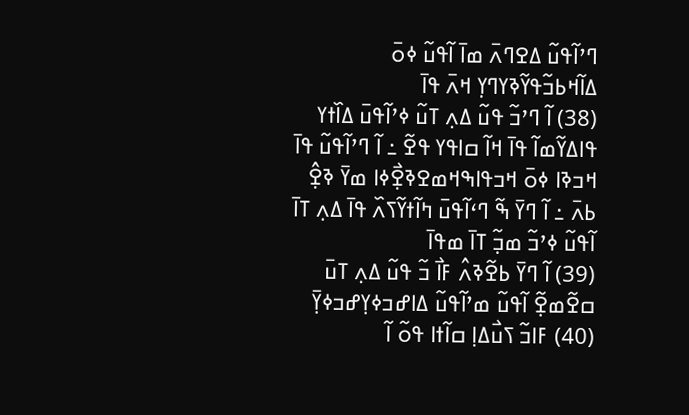ߣߴߊ߬ߟߎ߬ ߡߐߣߍ߫ ߘߊ߫ ߊ߬ߟߎ߬ ߦߋ߫ ߡߊ߬ߞߕߏ߬ߟߌ߬ߢߌߣߌ߲ ߞߍ߫ ߟߊ߫
(38) ߊ߬ ߣߴߏ߬ ߟߎ߬ ߡߍ߲ ߠߎ߬ ߦߴߊ߬ߟߎ߫ ߡߊ߰ߙߌ ߟߊߡߌ߬ߘߊ߬ ߟߊ߫ ߞߊ߬ ߛߊߟߌ ߟߐ߬ ߸ ߊ߬ ߣߴߊ߬ߟߎ߬ ߟߊ߫ ߞߏߢߊ ߦߋ߫ ߞߏߟߊߒߞߘߐߢߐ߲߯ߦߊ ߘߌ߫ ߢߐ߲߮ ߕߍ߫ ߸ ߊ߬ ߣߌ߫ ߒ߬ ߣߵߊ߬ߟߎ߫ ߤߊ߬ߙߌ߬ߖߍ߰ ߟߊ߫ ߡߍ߲ ߠߊ߫ ߊ߬ߟߎ߬ ߦߴߏ߬ ߘߏ߲߬ ߠߊ߫ ߘߟߊ߫
(39) ߊ߬ ߣߌ߫ ߕߐ߬ߢߍ߮ ߓߊ߯ ߏ߬ ߟߎ߬ ߡߍ߲ ߠߎ߫ ߛߐ߬ߘߐ߲߬ ߊ߬ߟߎ߬ ߘߴߊ߬ߟߎ߬ ߡߊߝߏߦߌ߲ߝߏߦߌ߲߫
(40) ߓߊߏ߬ ߖߎ߯ߡߊ߲ ߛߊ߬ߙߊ ߟߋ߬ ߊ߬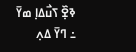ߢߐ߲߰ ߖߎ߯ߡߊ߲ ߘߌ߫ ߸ ߣߌ߫ ߡߍ߲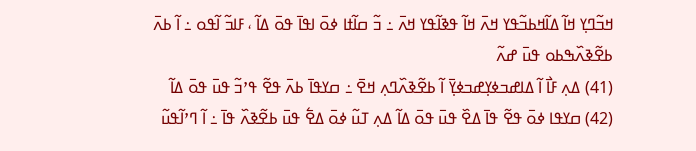ߞߏ߬ߣߌ߲ ߞߊ߬ ߡߊ߬ߞߕߏ߬ߟߌ ߞߍ߫ ߞߊ߬ ߟߢߊ߬ߟߌ ߞߍ߫ ߸ ߏ߬ ߛߊ߬ߙߊ ߦߋ߫ ߊߟߊ߫ ߟߋ߫ ߡߊ߬ ، ߓߊߏ߬ ߊ߬ߟߋ ߸ ߊ߬ ߕߍ߫ ߕߐ߬ߢߍ߰ߒߕߋ ߟߎ߫ ߝߍ߬
(41) ߡߍ߲ ߓߊ߯ ߊ߬ ߡߊߝߏߦߌ߲ߝߏߦߌ߲߫ ߊ߬ ߕߐ߬ߢߍ߰ߣߍ߲ ߞߐ߫ ߸ ߛߌߟߊ߫ ߕߍ߫ ߟߐ߬ ߟߴߏ߬ ߟߎ߫ ߟߋ߫ ߡߊ߬
(42) ߛߌߟߊ ߦߋ߫ ߟߐ߬ ߟߊ߫ ߡߐ߰ ߟߎ߫ ߟߋ߫ ߡߊ߬ ߡߍ߲ ߠߎ߬ ߦߋ߫ ߡߐ߱ ߟߎ߫ ߕߐ߬ߢߍ߰ ߟߊ߫ ߸ ߊ߬ ߣߴߊ߬ߟߎ߬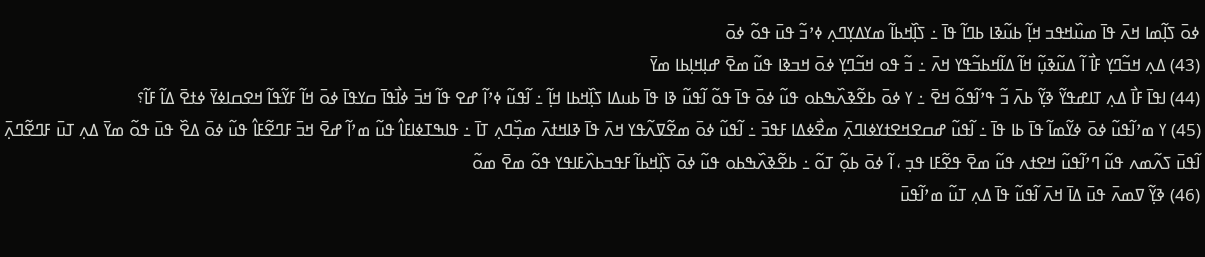ߦߋ߫ ߖߊ߲߬ߘߊ ߞߍ߫ ߟߊ߫ ߘߎ߰ߞߟߏ ߞߊ߲߬ ߕߎ߬ߢߊ ߕߣߊ߬ ߟߊ߫ ߸ ߖߊ߲߰ߞߕߊ߬ ߘߌߡߌ߲ߣߍ߲ ߦߴߏ߬ ߟߎ߫ ߟߋ߬ ߦߋ߫
(43) ߡߍ߲ ߞߏ߬ߣߌ߲ ߓߊ߯ ߊ߬ ߡߎ߬ߢߎ߲߬ ߞߊ߬ ߡߊ߬ߞߕߏ߬ߟߌ ߞߍ߫ ߸ ߏ߬ ߟߋ ߞߏ߬ߣߌ߲ ߦߋ߫ ߞߏߢߊ ߟߎ߬ ߘߐ߫ ߝߊ߲ߞߊ߲ߕߊ ߘߌ߫
(44) ߊߟߊ߫ ߓߊ߯ ߡߍ߲ ߠߊߝߟߌ߬ ߢߌ߲߬ ߕߍ߫ ߏ߬ ߟߴߊ߬ߟߋ߬ ߞߐ߫ ߸ ߌ ߦߋ߫ ߕߐ߬ߢߍ߰ߒߕߋ ߟߎ߬ ߦߋ߫ ߟߊ߫ ߟߋ߬ ߊ߬ߟߎ߬ ߢߊ ߟߊ߫ ߕߎߡߊ ߖߊ߲߰ߞߕߊ ߞߊ߲߬ ߸ ߊ߬ߟߎ߬ ߦߴߊ߬ ߝߐ ߟߊ߬ ߞߏ߫ ߦߊ߯ߟߊ߫ ߛߌߟߊ߫ ߦߋ߫ ߞߊ߬ ߓߌ߬ߟߊ߬ ߞߐߛߊߦߌ߫ ߦߙߐ߫ ߡߊ߬ ߓߊ߬؟
(45) ߌ ߘߴߊ߬ߟߎ߬ ߦߋ߫ ߦߌ߬ߘߊ߬ ߟߊ߫ ߕߊ ߟߊ߫ ߸ ߊ߬ߟߎ߬ ߝߛߐߞߐߙߌߦߊߣߍ߲߫ ߘߐ߯ߦߡߊ ߓߟߏ߫ ߸ ߊ߬ߟߎ߬ ߦߋ߫ ߘߐ߬ߜߍ߬ߟߌ ߞߍ߫ ߟߊ߫ ߢߊߞߙߍ߫ ߘߏ߲߰ߣߍ߲ ߠߊ߫ ߸ ߟߊߒߠߦߊߓߊ߮ ߟߎ߬ ߘߴߊ߬ ߝߐ߫ ߞߏ߫ ߓߣߐ߬ߓߊ߮ ߟߎ߬ ߦߋ߫ ߡߐ߰ ߟߎ߫ ߟߋ߬ ߘߌ߫ ߡߍ߲ ߠߎ߫ ߓߣߐ߬ߣߍ߲߫ ߊ߬ߟߎ߫ ߖߍ߬ߘߍ ߟߎ߬ ߣߴߊ߬ߟߎ߬ ߞߐߙߍ ߟߎ߬ ߘߐ߫ ߟߐ߬ߓߊ ߟߏ߲ ، ߊ߬ ߦߋ߫ ߕߋ߲߬ ߠߋ߬ ߸ ߕߐ߬ߢߍ߰ߒߕߋ ߟߎ߬ ߦߋ߫ ߖߊ߲߰ߞߕߊ߬ ߓߟߏߕߍ߰ߓߊߟߌ ߟߋ߬ ߘߐ߫ ߘߋ߬
(46) ߢߌ߲߬ ߜߘߍ߫ ߟߎ߫ ߡߊ߫ ߞߍ߫ ߊ߬ߟߎ߬ ߟߊ߫ ߡߍ߲ ߠߎ߬ ߘߴߊ߬ߟߎ߫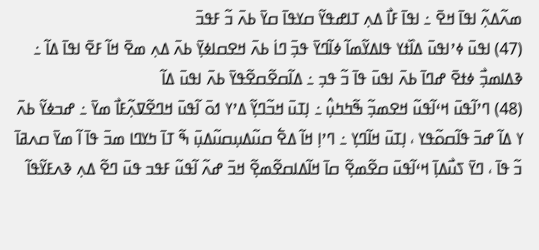ߘߍ߬ߡߍ߲߬ ߊߟߊ߫ ߞߐ߫ ߸ ߊߟߊ߫ ߓߊ߯ ߡߍ߲ ߠߊߝߟߌ߬ ߛߌߟߊ߫ ߛߌ߫ ߕߍ߫ ߏ߬ ߓߟߏ߫
(47) ߊߟߎ߫ ߦߴߊߟߎ߫ ߡߊ߰ߙߌ ߟߊߡߌ߬ߘߊ߬ ߦߊ߬ߣߌ߫ ߟߏ߲߫ ߣߊ߭ ߕߍ߫ ߞߐߛߊߦߌ߲߫ ߕߍ߫ ߡߍ߲ ߘߐ߫ ߞߊ߬ ߓߐ߫ ߊߟߊ߫ ߡߊ߬ ߸ ߢߡߊߘߏ߲߯ ߦߙߐ߫ ߝߣߊ߫ ߕߍ߫ ߊߟߎ߫ ߟߊ߫ ߏ߬ ߟߏ߲ ߸ ߡߊ߬ߛߐ߬ߛߐ߬ߟߌ߫ ߕߍ߫ ߊߟߎ߫ ߡߊ߬
(48) ߣߴߊ߬ߟߎ߫ ߞߵߊ߬ߟߎ߬ ߞߐߘߏ߲߬ ߒ߬ߤߤߎ߲߮ ߸ ߊ߲ߠߎ߫ ߞߏ߬ߣߌ߲߬ ߡߴߌ ߗߋ߫ ߊ߬ߟߎ߫ ߞߣߐ߬ߜߍ߲߬ߓߊ߯ ߘߌ߫ ߸ ߝߏߦߌ߬ ߕߍ߫ ߌ ߡߊ߬ ߝߏ߫ ߟߊ߬ߛߋ߬ߟߌ ، ߊ߲ߠߎ߫ ߞߊ߬ߣߌ߲ ߸ ߣߴߊ߲ ߞߊ߬ ߡߐ߱ ߛߎ߬ߡߎ߲ߛߎ߬ߡߎ߲߫ ߒ߬ ߠߊ߫ ߤߌߣߊ ߘߏ߫ ߟߊ߫ ߊ߬ ߘߌ߫ ߛߍߥߊ߫ ߏ߬ ߟߊ߫ ، ߣߌ߫ ߖߎ߯ߡߊ߲߫ ߞߵߊ߬ߟߎ߫ ߛߐ߬ߘߐ߲߬ ߛߊ߫ ߞߊ߬ߡߊߛߐ߬ߘߐ߲߬ ߞߏ߫ ߝߍ߬ ߊ߬ߟߎ߬ ߓߟߏ ߟߎ߫ ߣߐ߬ ߡߍ߲ ߢߍߓߌ߬ߟߊ߬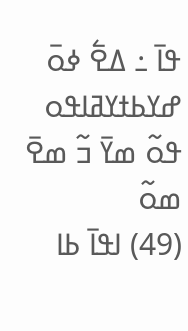ߟߊ߫ ߸ ߡߐ߱ ߦߋ߫ ߝߌߕߙߌߥߊߟߋ ߟߋ߬ ߘߌ߫ ߏ߬ ߘߐ߫ ߘߋ߬
(49) ߊߟߊ߫ ߕߊ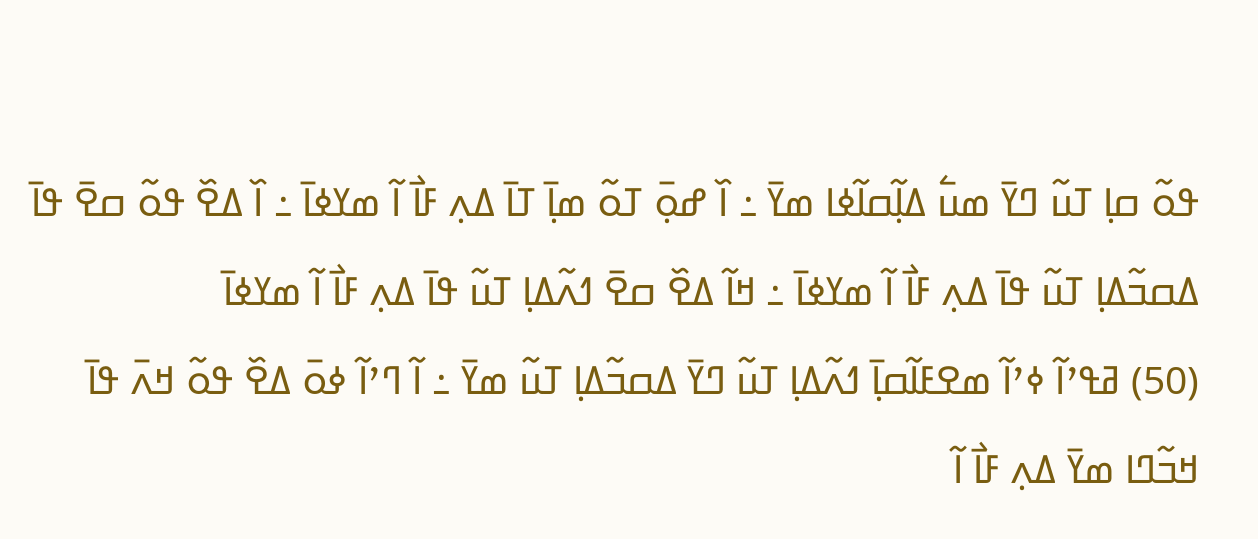ߟߋ߬ ߛߊ߲ ߠߎ߬ ߣߌ߫ ߘߎ߱ ߡߊ߲߬ߛߊ߬ߦߊ ߘߌ߫ ߸ ߊ߰ ߝߋ߲߫ ߠߋ߬ ߘߊ߲߫ ߠߊ߫ ߡߍ߲ ߓߊ߯ ߊ߬ ߘߌߦߊ߫ ߸ ߊ߰ ߡߐ߰ ߟߋ߬ ߛߐ߫ ߟߊ߫ ߡߛߏ߬ߡߊ߲ ߠߎ߬ ߟߊ߫ ߡߍ߲ ߓߊ߯ ߊ߬ ߘߌߦߊ߫ ߸ ߞߊ߬ ߡߐ߰ ߛߐ߫ ߗߍ߬ߡߊ߲ ߠߎ߬ ߟߊ߫ ߡߍ߲ ߓߊ߯ ߊ߬ ߘߌߦߊ߫
(50) ߥߟߴߊ߬ ߦߴߊ߬ ߘߐߓߊ߬ߛߊ߲߫ ߗߍ߬ߡߊ߲ ߠߎ߬ ߣߌ߫ ߡߛߏ߬ߡߊ߲ ߠߎ߬ ߘߌ߫ ߸ ߊ߬ ߣߴߊ߬ ߦߋ߫ ߡߐ߰ ߟߋ߬ ߞߍ߫ ߟߊ߫ ߞߏ߬ߣߊ ߘߌ߫ ߡߍ߲ ߓߊ߯ ߊ߬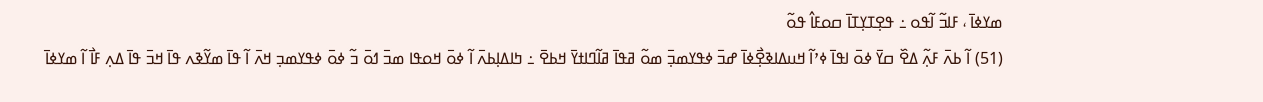ߘߌߦߊ߫ ، ߓߊߏ߬ ߊ߬ߟߋ ߸ ߟߐ߲ߠߌ߲ߠߊ߫ ߛߋߓߊ߮ ߟߋ߬
(51) ߊ߬ ߕߍ߫ ߓߍ߲߬ ߡߐ߰ ߛߌ߫ ߦߋ߫ ߊߟߊ߫ ߦߴߊ߬ ߞߎߡߊߢߐ߲߯ߦߊ߫ ߝߏ߫ ߦߟߌߘߏ߲߫ ߘߋ߬ ߥߟߊ߫ ߥߊ߬ߣߊߙߌ߫ ߞߕߐ߫ ߸ ߤߊߡߊ߲ߕߍ߫ ߊ߬ ߦߋ߫ ߞߋߟߊ ߘߏ߫ ߗߋ߫ ߏ߬ ߦߋ߫ ߦߟߌߘߏ߲ ߞߍ߫ ߊ߬ ߟߊ߫ ߘߌ߬ߢߍ ߟߊ߫ ߞߏ߫ ߟߊ߫ ߡߍ߲ ߓߊ߯ ߊ߬ ߘߌߦߊ߫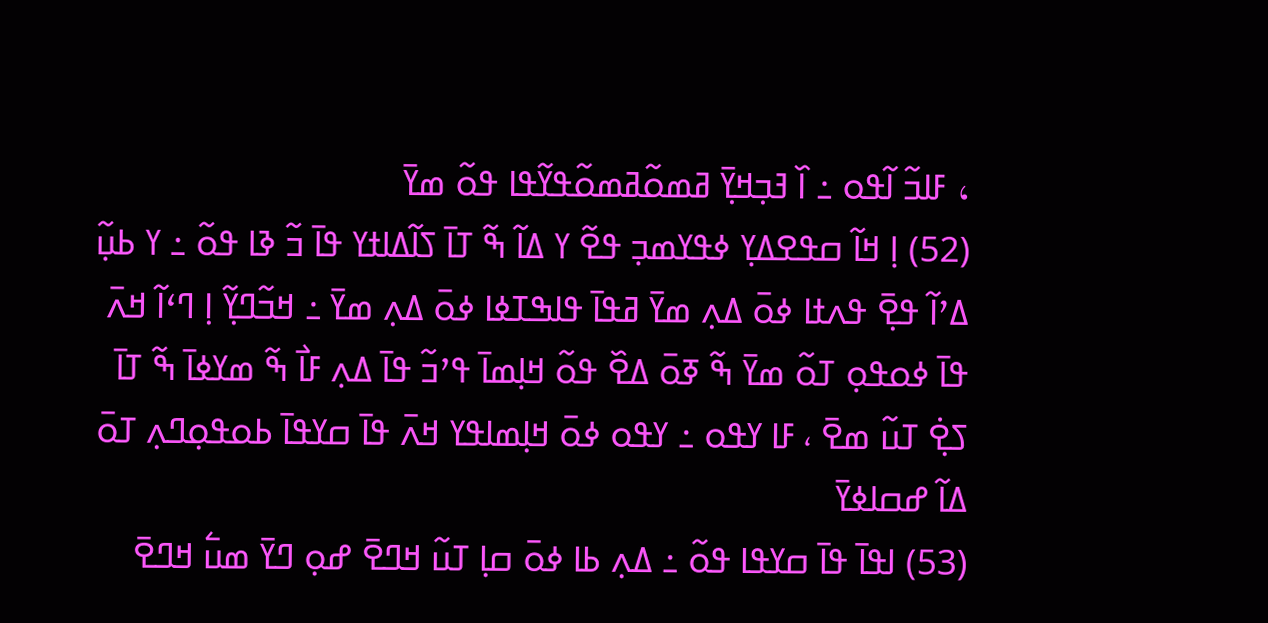، ߓߊߏ߬ ߊ߬ߟߋ ߸ ߊ߰ ߔߏ߲ߞߌ߲߫ ߥߘߋ߬ߥߘߋ߬ߟߌ߬ߟߊ ߟߋ߬ ߘߌ߫
(52) ߊ߲ ߞߊ߬ ߛߟߐߡߌ߲ ߦߟߌߘߏ߲ ߟߐ߬ ߌ ߡߊ߬ ߒ߬ ߠߊ߫ ߖߊ߬ߡߊߙߌ ߟߊ߫ ߏ߬ ߢߊ ߟߋ߬ ߸ ߌ ߕߎ߲߬ ߡߴߊ߬ ߟߐ߲߫ ߟߍߙߊ ߦߋ߫ ߡߍ߲ ߘߌ߫ ߥߟߊ߫ ߟߊߒߠߦߊ ߦߋ߫ ߡߍ߲ ߘߌ߫ ߸ ߞߏ߬ߣߌ߲߬ ߊ߲ ߣߵߊ߬ ߞߍ߫ ߟߊ߫ ߦߋߟߋ߲ ߠߋ߬ ߘߌ߫ ߒ߬ ߧߋ߫ ߡߐ߰ ߟߋ߬ ߞߊ߲ߘߊ߫ ߟߴߏ߬ ߟߊ߫ ߡߍ߲ ߓߊ߯ ߒ߬ ߘߌߦߊ߫ ߒ߬ ߠߊ߫ ߖߐ߲߭ ߠߎ߬ ߘߐ߫ ، ߓߊ ߌߟߋ ߸ ߌߟߋ ߦߋ߫ ߞߊ߲ߘߊߟߌ ߞߍ߫ ߟߊ߫ ߛߌߟߊ߫ ߕߋߟߋ߲ߣߍ߲ ߠߋ߫ ߡߊ߬ ߝߛߊߦߌ߫
(53) ߊߟߊ߫ ߟߊ߫ ߛߌߟߊ ߟߋ߬ ߸ ߡߍ߲ ߕߊ ߦߋ߫ ߛߊ߲ ߠߎ߬ ߞߣߐ߫ ߝߋ߲ ߣߌ߫ ߘߎ߱ ߞߣߐ߫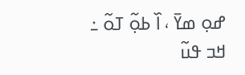ߝߋ߲ ߘߌ߫ ، ߊ߰ ߕߋ߲߬ ߠߋ߬ ߸ ߞߏ ߟߎ߬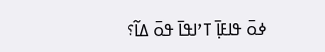ߦߋ߫ ߟߊߓߊ߲߫ ߠߴߊߟߊ߫ ߟߋ߫ ߡߊ߬؟